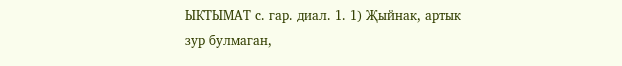ЫКТЫМАТ с. гар. диал. 1. 1) Җыйнак, артык зур булмаган,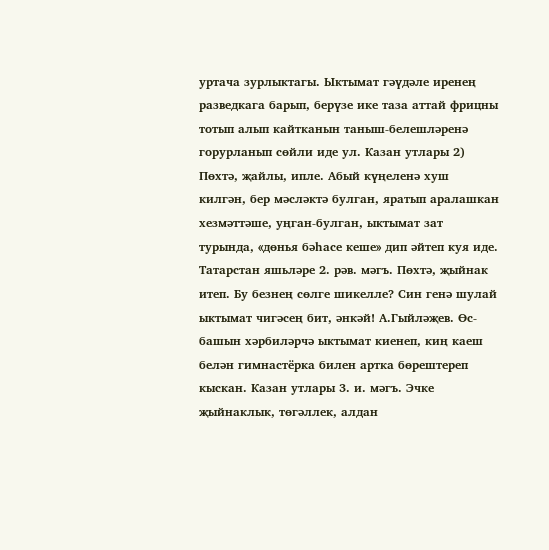уртача зурлыктагы. Ыктымат гәүдәле иренең разведкага барып, берүзе ике таза аттай фрицны тотып алып кайтканын таныш-белешләренә горурланып сөйли иде ул. Казан утлары 2) Пөхтә, җайлы, ипле. Абый күңеленә хуш килгән, бер мәсләктә булган, яратып аралашкан хезмәттәше, уңган-булган, ыктымат зат турында, «дөнья бәһасе кеше» дип әйтеп куя иде. Татарстан яшьләре 2. рәв. мәгъ. Пөхтә, җыйнак итеп. Бу безнең сөлге шикелле? Син генә шулай ыктымат чигәсең бит, әнкәй! А.Гыйләҗев. Өс-башын хәрбиләрчә ыктымат киенеп, киң каеш белән гимнастёрка билен артка бөрештереп кыскан. Казан утлары 3. и. мәгъ. Эчке җыйнаклык, төгәллек, алдан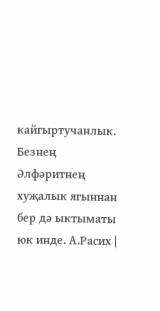кайгыртучанлык. Безнең Әлфәритнең хуҗалык ягыннан бер дә ыктыматы юк инде. А.Расих |